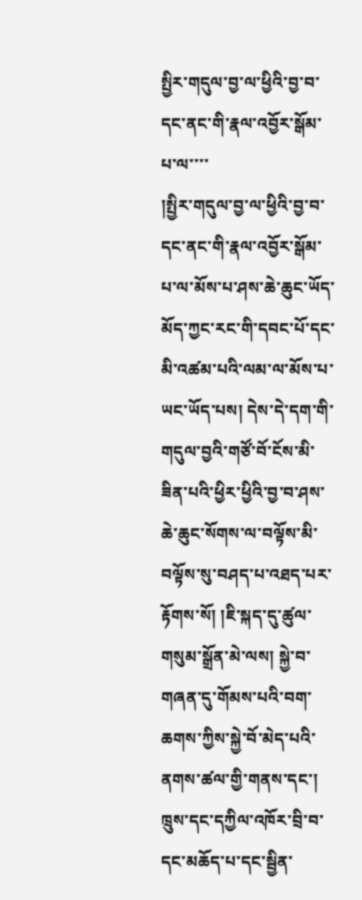སྤྱིར་གདུལ་བྱ་ལ་ཕྱིའི་བྱ་བ་དང་ནང་གི་རྣལ་འབྱོར་སྒོམ་པ་ལ་་་་
།སྤྱིར་གདུལ་བྱ་ལ་ཕྱིའི་བྱ་བ་དང་ནང་གི་རྣལ་འབྱོར་སྒོམ་པ་ལ་མོས་པ་ཤས་ཆེ་ཆུང་ཡོད་མོད་ཀྱང་རང་གི་དབང་པོ་དང་མི་འཚམ་པའི་ལམ་ལ་མོས་པ་ཡང་ཡོད་པས། དེས་དེ་དག་གི་གདུལ་བྱའི་གཙོ་བོ་ངོས་མི་ཟིན་པའི་ཕྱིར་ཕྱིའི་བྱ་བ་ཤས་ཆེ་ཆུང་སོགས་ལ་བལྟོས་མི་བལྟོས་སུ་བཤད་པ་འཐད་པར་རྟོགས་སོ། །ཇི་སྐད་དུ་ཚུལ་གསུམ་སྒྲོན་མེ་ལས། སྐྱེ་བ་གཞན་དུ་གོམས་པའི་བག་ཆགས་ཀྱིས་སྐྱེ་བོ་མེད་པའི་ནགས་ཚལ་གྱི་གནས་དང་། ཁྲུས་དང་དཀྱིལ་འཁོར་བྲི་བ་དང་མཆོད་པ་དང་སྦྱིན་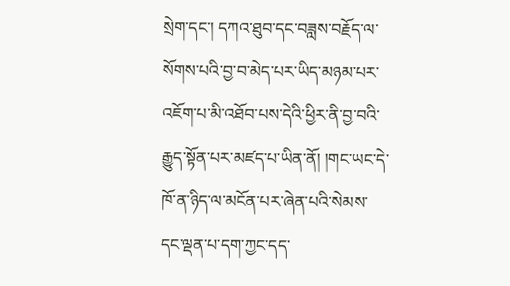སྲེག་དང་། དཀའ་ཐུབ་དང་བཟླས་བརྗོད་ལ་སོགས་པའི་བྱ་བ་མེད་པར་ཡིད་མཉམ་པར་འཇོག་པ་མི་འཐོབ་པས་དེའི་ཕྱིར་ནི་བྱ་བའི་རྒྱུད་སྟོན་པར་མཛད་པ་ཡིན་ནོ། །གང་ཡང་དེ་ཁོ་ན་ཉིད་ལ་མངོན་པར་ཞེན་པའི་སེམས་དང་ལྡན་པ་དག་ཀྱང་དད་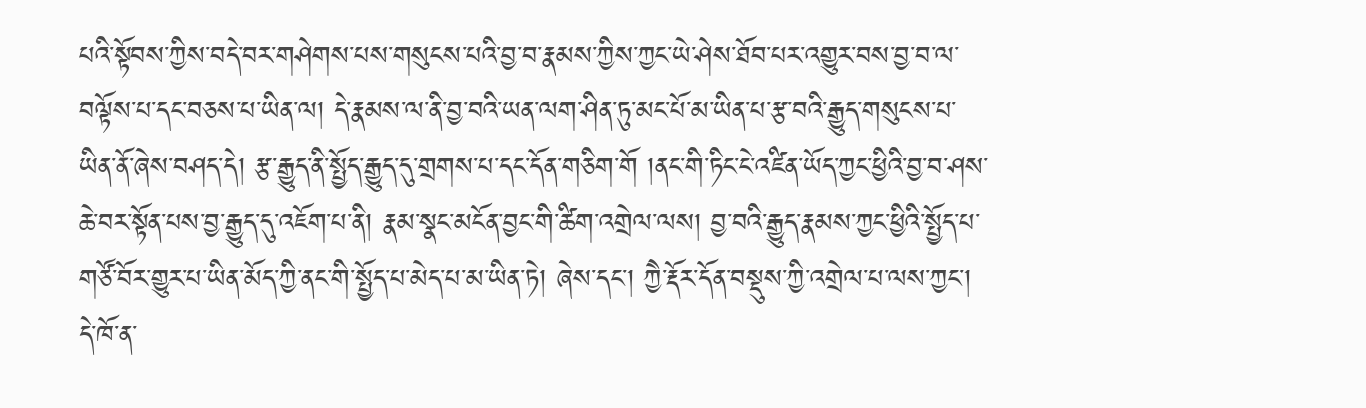པའི་སྟོབས་ཀྱིས་བདེ་བར་གཤེགས་པས་གསུངས་པའི་བྱ་བ་རྣམས་ཀྱིས་ཀྱང་ཡེ་ཤེས་ཐོབ་པར་འགྱུར་བས་བྱ་བ་ལ་བལྟོས་པ་དང་བཅས་པ་ཡིན་ལ། དེ་རྣམས་ལ་ནི་བྱ་བའི་ཡན་ལག་ཤིན་ཏུ་མང་པོ་མ་ཡིན་པ་རྩ་བའི་རྒྱུད་གསུངས་པ་ཡིན་ནོ་ཞེས་བཤད་དེ། རྩ་རྒྱུད་ནི་སྤྱོད་རྒྱུད་དུ་གྲགས་པ་དང་དོན་གཅིག་གོ །ནང་གི་ཏིང་ངེ་འཛིན་ཡོད་ཀྱང་ཕྱིའི་བྱ་བ་ཤས་ཆེ་བར་སྟོན་པས་བྱ་རྒྱུད་དུ་འཇོག་པ་ནི། རྣམ་སྣང་མངོན་བྱང་གི་ཚིག་འགྲེལ་ལས། བྱ་བའི་རྒྱུད་རྣམས་ཀྱང་ཕྱིའི་སྤྱོད་པ་གཙོ་བོར་གྱུར་པ་ཡིན་མོད་ཀྱི་ནང་གི་སྤྱོད་པ་མེད་པ་མ་ཡིན་ཏེ། ཞེས་དང་། ཀྱཻ་རྡོར་དོན་བསྡུས་ཀྱི་འགྲེལ་པ་ལས་ཀྱང་། དེ་ཁོ་ན་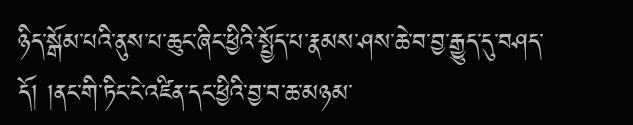ཉིད་སྒོམ་པའི་ནུས་པ་ཆུང་ཞིང་ཕྱིའི་སྤྱོད་པ་རྣམས་ཤས་ཆེ་བ་བྱ་རྒྱུད་དུ་བཤད་དོ། །ནང་གི་ཏིང་ངེ་འཛིན་དང་ཕྱིའི་བྱ་བ་ཆ་མཉམ་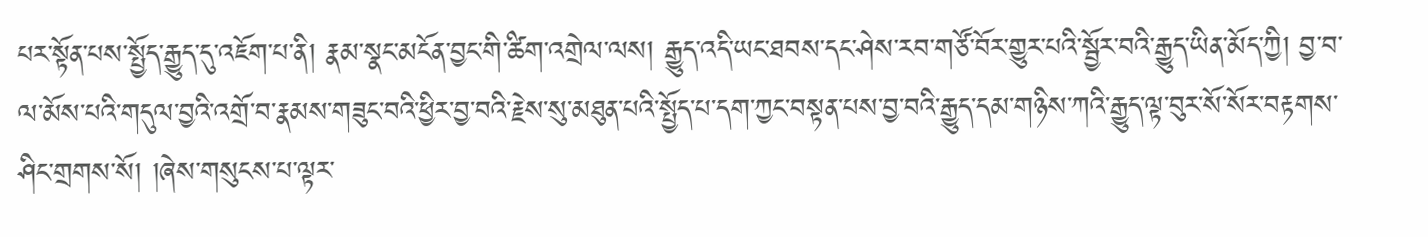པར་སྟོན་པས་སྤྱོད་རྒྱུད་དུ་འཇོག་པ་ནི། རྣམ་སྣང་མངོན་བྱང་གི་ཚིག་འགྲེལ་ལས། རྒྱུད་འདི་ཡང་ཐབས་དང་ཤེས་རབ་གཙོ་བོར་གྱུར་པའི་སྦྱོར་བའི་རྒྱུད་ཡིན་མོད་ཀྱི། བྱ་བ་ལ་མོས་པའི་གདུལ་བྱའི་འགྲོ་བ་རྣམས་གཟུང་བའི་ཕྱིར་བྱ་བའི་རྗེས་སུ་མཐུན་པའི་སྤྱོད་པ་དག་ཀྱང་བསྟན་པས་བྱ་བའི་རྒྱུད་དམ་གཉིས་ཀའི་རྒྱུད་ལྟ་བུར་སོ་སོར་བརྟགས་ཤིང་གྲགས་སོ། །ཞེས་གསུངས་པ་ལྟར་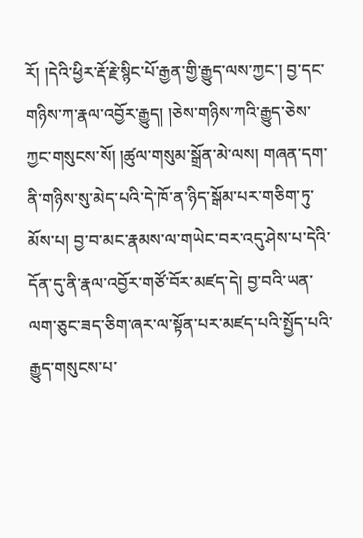རོ། །དེའི་ཕྱིར་རྡོ་རྗེ་སྙིང་པོ་རྒྱན་གྱི་རྒྱུད་ལས་ཀྱང་། བྱ་དང་གཉིས་ཀ་རྣལ་འབྱོར་རྒྱུད། །ཅེས་གཉིས་ཀའི་རྒྱུད་ཅེས་ཀྱང་གསུངས་སོ། །ཚུལ་གསུམ་སྒྲོན་མེ་ལས། གཞན་དག་ནི་གཉིས་སུ་མེད་པའི་དེ་ཁོ་ན་ཉིད་སྒོམ་པར་གཅིག་ཏུ་མོས་པ། བྱ་བ་མང་རྣམས་ལ་གཡེང་བར་འདུ་ཤེས་པ་དེའི་དོན་དུ་ནི་རྣལ་འབྱོར་གཙོ་བོར་མཛད་དེ། བྱ་བའི་ཡན་ལག་ཅུང་ཟད་ཅིག་ཞར་ལ་སྟོན་པར་མཛད་པའི་སྤྱོད་པའི་རྒྱུད་གསུངས་པ་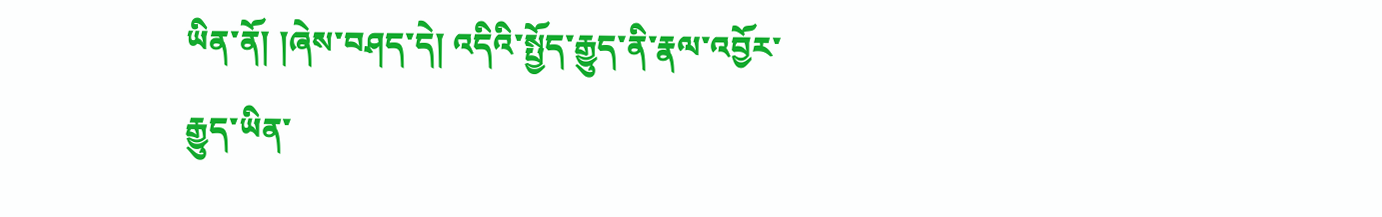ཡིན་ནོ། །ཞེས་བཤད་དེ། འདིའི་སྤྱོད་རྒྱུད་ནི་རྣལ་འབྱོར་རྒྱུད་ཡིན་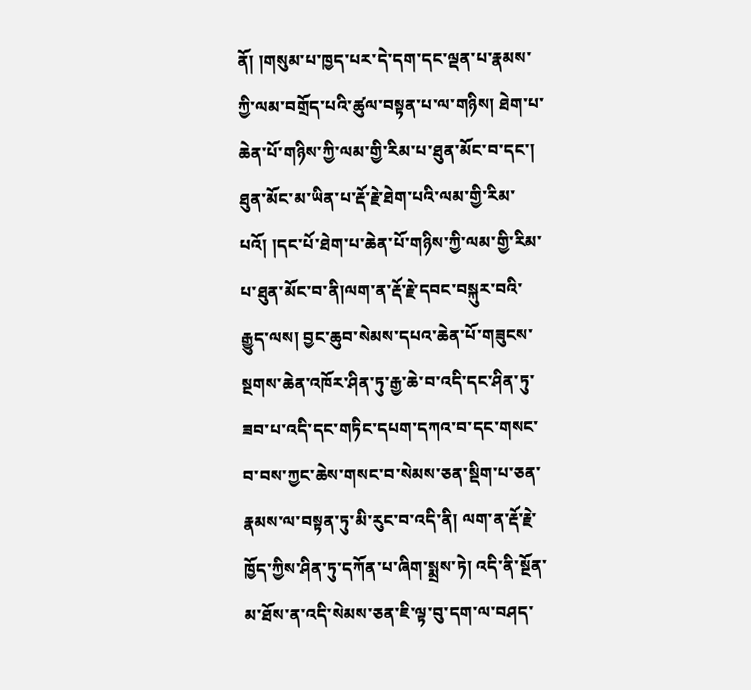ནོ། །གསུམ་པ་ཁྱད་པར་དེ་དག་དང་ལྡན་པ་རྣམས་ཀྱི་ལམ་བགྲོད་པའི་ཚུལ་བསྟན་པ་ལ་གཉིས། ཐེག་པ་ཆེན་པོ་གཉིས་ཀྱི་ལམ་གྱི་རིམ་པ་ཐུན་མོང་བ་དང་། ཐུན་མོང་མ་ཡིན་པ་རྡོ་རྗེ་ཐེག་པའི་ལམ་གྱི་རིམ་པའོ། །དང་པོ་ཐེག་པ་ཆེན་པོ་གཉིས་ཀྱི་ལམ་གྱི་རིམ་པ་ཐུན་མོང་བ་ནི།ལག་ན་རྡོ་རྗེ་དབང་བསྐུར་བའི་རྒྱུད་ལས། བྱང་ཆུབ་སེམས་དཔའ་ཆེན་པོ་གཟུངས་སྔགས་ཆེན་འཁོར་ཤིན་ཏུ་རྒྱ་ཆེ་བ་འདི་དང་ཤིན་ཏུ་ཟབ་པ་འདི་དང་གཏིང་དཔག་དཀའ་བ་དང་གསང་བ་བས་ཀྱང་ཆེས་གསང་བ་སེམས་ཅན་སྡིག་པ་ཅན་རྣམས་ལ་བསྟན་ཏུ་མི་རུང་བ་འདི་ནི། ལག་ན་རྡོ་རྗེ་ཁྱོད་ཀྱིས་ཤིན་ཏུ་དཀོན་པ་ཞིག་སྨྲས་ཏེ། འདི་ནི་སྔོན་མ་ཐོས་ན་འདི་སེམས་ཅན་ཇི་ལྟ་བུ་དག་ལ་བཤད་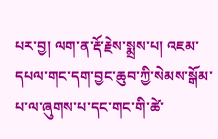པར་བྱ། ལག་ན་རྡོ་རྗེས་སྨྲས་པ། འཇམ་དཔལ་གང་དག་བྱང་ཆུབ་ཀྱི་སེམས་སྒོམ་པ་ལ་ཞུགས་པ་དང་གང་གི་ཚེ་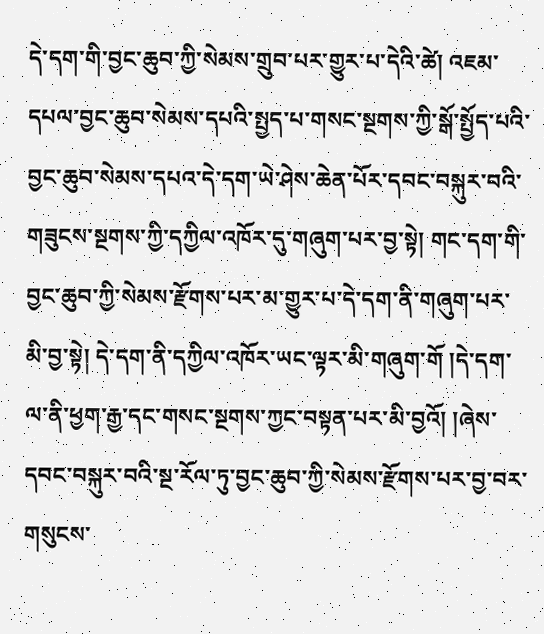དེ་དག་གི་བྱང་ཆུབ་ཀྱི་སེམས་གྲུབ་པར་གྱུར་པ་དེའི་ཚེ། འཇམ་དཔལ་བྱང་ཆུབ་སེམས་དཔའི་སྤྱད་པ་གསང་སྔགས་ཀྱི་སྒོ་སྤྱོད་པའི་བྱང་ཆུབ་སེམས་དཔའ་དེ་དག་ཡེ་ཤེས་ཆེན་པོར་དབང་བསྐུར་བའི་གཟུངས་སྔགས་ཀྱི་དཀྱིལ་འཁོར་དུ་གཞུག་པར་བྱ་སྟེ། གང་དག་གི་བྱང་ཆུབ་ཀྱི་སེམས་རྫོགས་པར་མ་གྱུར་པ་དེ་དག་ནི་གཞུག་པར་མི་བྱ་སྟེ། དེ་དག་ནི་དཀྱིལ་འཁོར་ཡང་ལྟར་མི་གཞུག་གོ །དེ་དག་ལ་ནི་ཕྱག་རྒྱ་དང་གསང་སྔགས་ཀྱང་བསྟན་པར་མི་བྱའོ། །ཞེས་དབང་བསྐུར་བའི་སྔ་རོལ་ཏུ་བྱང་ཆུབ་ཀྱི་སེམས་རྫོགས་པར་བྱ་བར་གསུངས་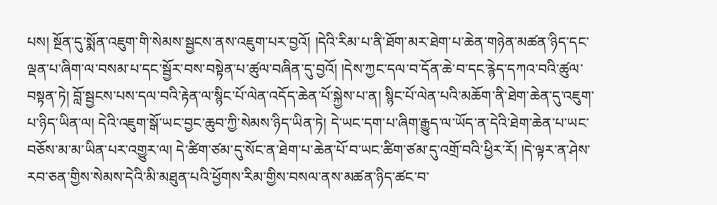པས། སྔོན་དུ་སྨོན་འཇུག་གི་སེམས་སྦྱངས་ནས་འཇུག་པར་བྱའོ། །དེའི་རིམ་པ་ནི་ཐོག་མར་ཐེག་པ་ཆེན་གཉེན་མཚན་ཉིད་དང་ལྡན་པ་ཞིག་ལ་བསམ་པ་དང་སྦྱོར་བས་བསྟེན་པ་ཚུལ་བཞིན་དུ་བྱའོ། །དེས་ཀྱང་དལ་བ་དོན་ཆེ་བ་དང་རྙེད་དཀའ་བའི་ཚུལ་བསྟན་ཏེ། བློ་སྦྱངས་པས་དལ་བའི་རྟེན་ལ་སྙིང་པོ་ལེན་འདོད་ཆེན་པོ་སྐྱེས་པ་ན། སྙིང་པོ་ལེན་པའི་མཆོག་ནི་ཐེག་ཆེན་དུ་འཇུག་པ་ཉིད་ཡིན་ལ། དེའི་འཇུག་སྒོ་ཡང་བྱང་ཆུབ་ཀྱི་སེམས་ཉིད་ཡིན་ཏེ། དེ་ཡང་དག་པ་ཞིག་རྒྱུད་ལ་ཡོད་ན་དེའི་ཐེག་ཆེན་པ་ཡང་བཅོས་མ་མ་ཡིན་པར་འགྱུར་ལ། དེ་ཚིག་ཙམ་དུ་སོང་ན་ཐེག་པ་ཆེན་པོ་བ་ཡང་ཚིག་ཙམ་དུ་འགྲོ་བའི་ཕྱིར་རོ། །དེ་ལྟར་ན་ཤེས་རབ་ཅན་གྱིས་སེམས་དེའི་མི་མཐུན་པའི་ཕྱོགས་རིམ་གྱིས་བསལ་ནས་མཚན་ཉིད་ཚང་བ་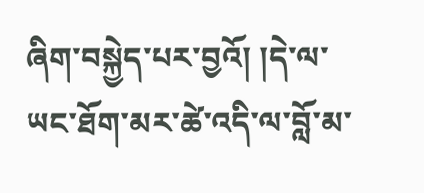ཞིག་བསྐྱེད་པར་བྱའོ། །དེ་ལ་ཡང་ཐོག་མར་ཚེ་འདི་ལ་བློ་མ་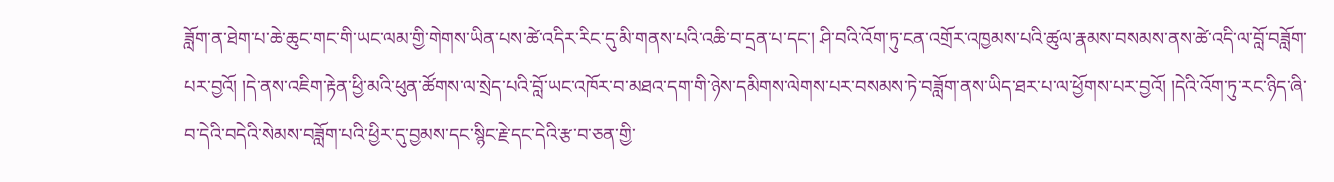ཟློག་ན་ཐེག་པ་ཆེ་ཆུང་གང་གི་ཡང་ལམ་གྱི་གེགས་ཡིན་པས་ཚེ་འདིར་རིང་དུ་མི་གནས་པའི་འཆི་བ་དྲན་པ་དང་། ཤི་བའི་འོག་ཏུ་ངན་འགྲོར་འཁྱམས་པའི་ཚུལ་རྣམས་བསམས་ནས་ཚེ་འདི་ལ་བློ་བཟློག་པར་བྱའོ། །དེ་ནས་འཇིག་རྟེན་ཕྱི་མའི་ཕུན་ཚོགས་ལ་སྲེད་པའི་བློ་ཡང་འཁོར་བ་མཐའ་དག་གི་ཉེས་དམིགས་ལེགས་པར་བསམས་ཏེ་བཟློག་ནས་ཡིད་ཐར་པ་ལ་ཕྱོགས་པར་བྱའོ། །དེའི་འོག་ཏུ་རང་ཉིད་ཞི་བ་དེའི་བདེའི་སེམས་བཟློག་པའི་ཕྱིར་དུ་བྱམས་དང་སྙིང་རྗེ་དང་དེའི་རྩ་བ་ཅན་གྱི་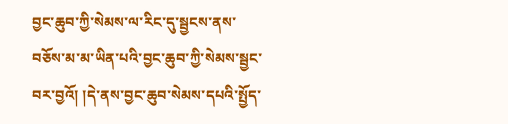བྱང་ཆུབ་ཀྱི་སེམས་ལ་རིང་དུ་སྦྱངས་ནས་བཅོས་མ་མ་ཡིན་པའི་བྱང་ཆུབ་ཀྱི་སེམས་སྦྱང་བར་བྱའོ། །དེ་ནས་བྱང་ཆུབ་སེམས་དཔའི་སྤྱོད་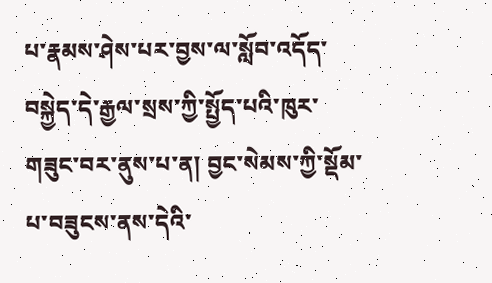པ་རྣམས་ཤེས་པར་བྱས་ལ་སློབ་འདོད་བསྐྱེད་དེ་རྒྱལ་སྲས་ཀྱི་སྤྱོད་པའི་ཁུར་གཟུང་བར་ནུས་པ་ན། བྱང་སེམས་ཀྱི་སྡོམ་པ་བཟུངས་ནས་དེའི་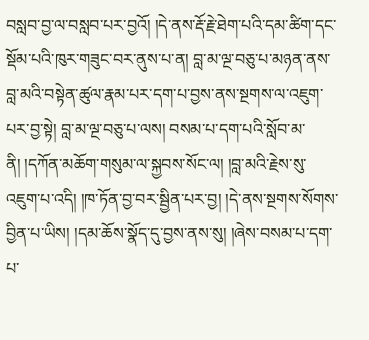བསླབ་བྱ་ལ་བསླབ་པར་བྱའོ། །དེ་ནས་རྡོ་རྗེ་ཐེག་པའི་དམ་ཚིག་དང་སྡོམ་པའི་ཁུར་གཟུང་བར་ནུས་པ་ན། བླ་མ་ལྔ་བཅུ་པ་མཉན་ནས་བླ་མའི་བསྟེན་ཚུལ་རྣམ་པར་དག་པ་བྱས་ནས་སྔགས་ལ་འཇུག་པར་བྱ་སྟེ། བླ་མ་ལྔ་བཅུ་པ་ལས། བསམ་པ་དག་པའི་སློབ་མ་ནི། །དཀོན་མཆོག་གསུམ་ལ་སྐྱབས་སོང་ལ། །བླ་མའི་རྗེས་སུ་འཇུག་པ་འདི། །ཁ་ཏོན་བྱ་བར་སྦྱིན་པར་བྱ། །དེ་ནས་སྔགས་སོགས་བྱིན་པ་ཡིས། །དམ་ཆོས་སྣོད་དུ་བྱས་ནས་སུ། །ཞེས་བསམ་པ་དག་པ་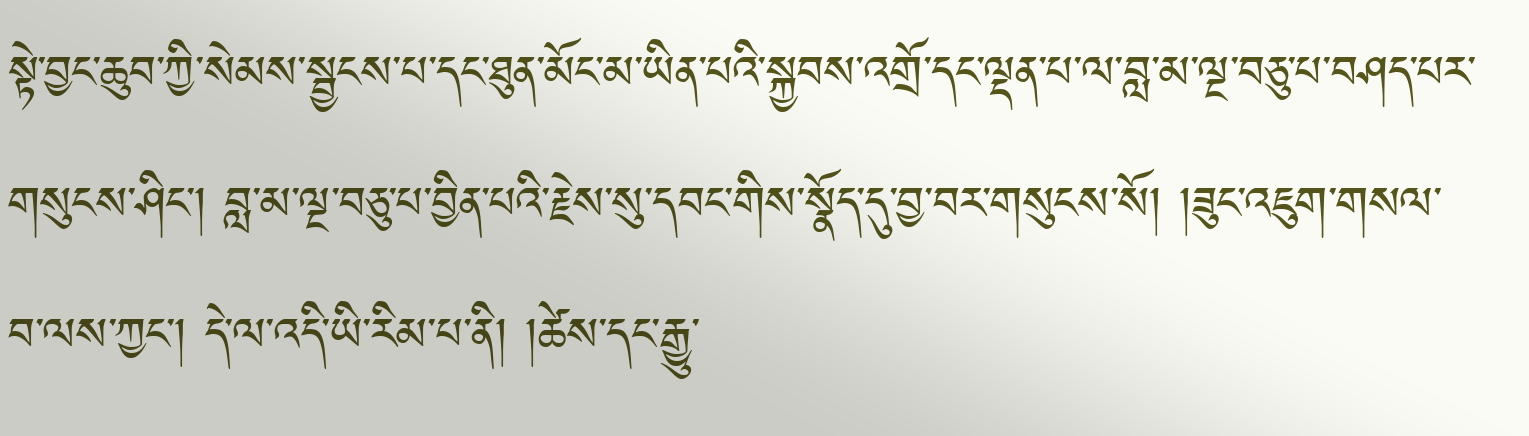སྟེ་བྱང་ཆུབ་ཀྱི་སེམས་སྦྱངས་པ་དང་ཐུན་མོང་མ་ཡིན་པའི་སྐྱབས་འགྲོ་དང་ལྡན་པ་ལ་བླ་མ་ལྔ་བཅུ་པ་བཤད་པར་གསུངས་ཤིང་། བླ་མ་ལྔ་བཅུ་པ་བྱིན་པའི་རྗེས་སུ་དབང་གིས་སྣོད་དུ་བྱ་བར་གསུངས་སོ། །ཟུང་འཇུག་གསལ་བ་ལས་ཀྱང་། དེ་ལ་འདི་ཡི་རིམ་པ་ནི། །ཚེས་དང་རྒྱུ་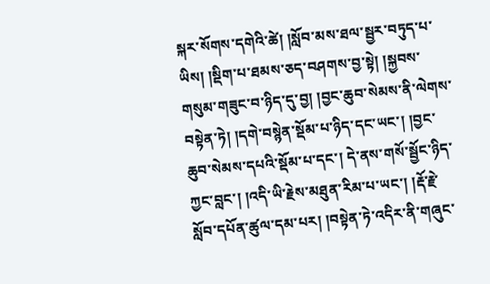སྐར་སོགས་དགེའི་ཚེ། །སློབ་མས་ཐལ་སྦྱར་བཏུད་པ་ཡིས། །སྡིག་པ་ཐམས་ཅད་བཤགས་བྱ་སྟེ། །སྐྱབས་གསུམ་གཟུང་བ་ཉིད་དུ་བྱ། །བྱང་ཆུབ་སེམས་ནི་ལེགས་བསྟེན་ཏེ། །དགེ་བསྙེན་སྡོམ་པ་ཉིད་དང་ཡང་། །བྱང་ཆུབ་སེམས་དཔའི་སྡོམ་པ་དང་། དེ་ནས་གསོ་སྦྱོང་ཉིད་ཀྱང་བླང་། །འདི་ཡི་རྗེས་མཐུན་རིམ་པ་ཡང་། །རྡོ་རྗེ་སློབ་དཔོན་ཚུལ་དམ་པར། །བསྟེན་ཏེ་འདིར་ནི་གཞུང་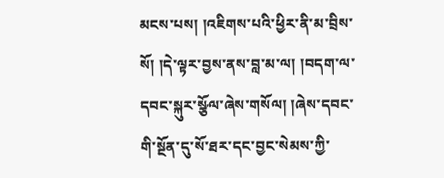མངས་པས། །འཇིགས་པའི་ཕྱིར་ནི་མ་བྲིས་སོ། །དེ་ལྟར་བྱས་ནས་བླ་མ་ལ། །བདག་ལ་དབང་སྐུར་སྩོལ་ཞེས་གསོལ། །ཞེས་དབང་གི་སྔོན་དུ་སོ་ཐར་དང་བྱང་སེམས་ཀྱི་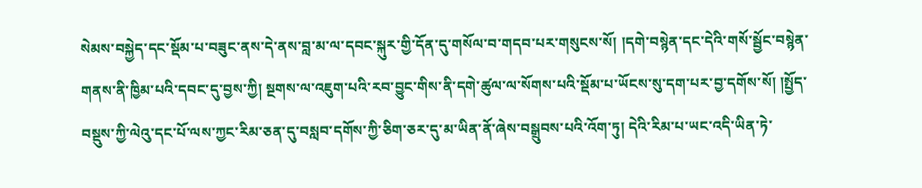སེམས་བསྐྱེད་དང་སྡོམ་པ་བཟུང་ནས་དེ་ནས་བླ་མ་ལ་དབང་སྐུར་གྱི་དོན་དུ་གསོལ་བ་གདབ་པར་གསུངས་སོ། །དགེ་བསྙེན་དང་དེའི་གསོ་སྦྱོང་བསྙེན་གནས་ནི་ཁྱིམ་པའི་དབང་དུ་བྱས་ཀྱི། སྔགས་ལ་འཇུག་པའི་རབ་བྱུང་གིས་ནི་དགེ་ཚུལ་ལ་སོགས་པའི་སྡོམ་པ་ཡོངས་སུ་དག་པར་བྱ་དགོས་སོ། །སྤྱོད་བསྡུས་ཀྱི་ལེའུ་དང་པོ་ལས་ཀྱང་རིམ་ཅན་དུ་བསླབ་དགོས་ཀྱི་ཅིག་ཅར་དུ་མ་ཡིན་ནོ་ཞེས་བསྒྲུབས་པའི་འོག་ཏུ། དེའི་རིམ་པ་ཡང་འདི་ཡིན་ཏེ་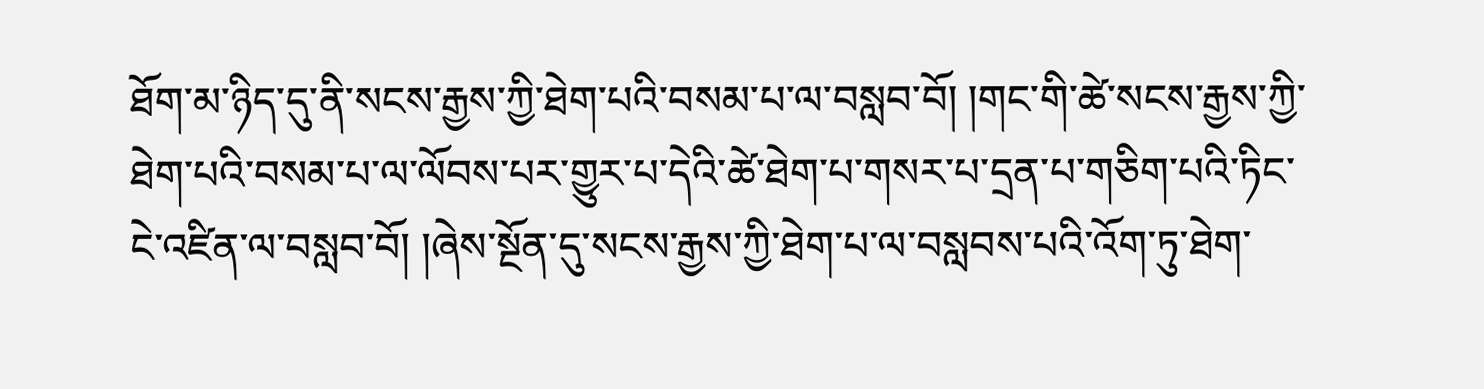ཐོག་མ་ཉིད་དུ་ནི་སངས་རྒྱས་ཀྱི་ཐེག་པའི་བསམ་པ་ལ་བསླབ་བོ། །གང་གི་ཚེ་སངས་རྒྱས་ཀྱི་ཐེག་པའི་བསམ་པ་ལ་ལོབས་པར་གྱུར་པ་དེའི་ཚེ་ཐེག་པ་གསར་པ་དྲན་པ་གཅིག་པའི་ཏིང་ངེ་འཛིན་ལ་བསླབ་བོ། །ཞེས་སྔོན་དུ་སངས་རྒྱས་ཀྱི་ཐེག་པ་ལ་བསླབས་པའི་འོག་ཏུ་ཐེག་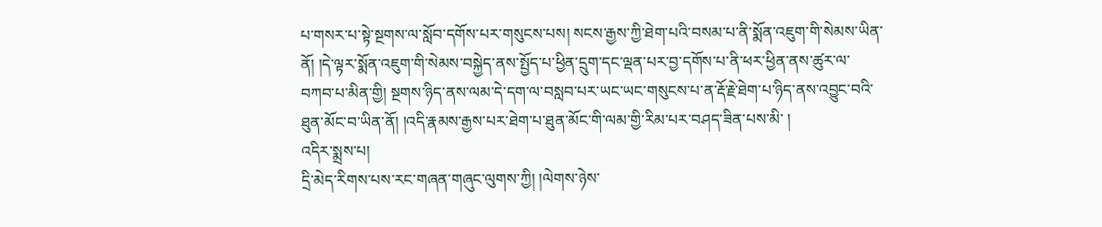པ་གསར་པ་སྟེ་སྔགས་ལ་སློབ་དགོས་པར་གསུངས་པས། སངས་རྒྱས་ཀྱི་ཐེག་པའི་བསམ་པ་ནི་སྨོན་འཇུག་གི་སེམས་ཡིན་ནོ། །དེ་ལྟར་སྨོན་འཇུག་གི་སེམས་བསྐྱེད་ནས་སྤྱོད་པ་ཕྱིན་དྲུག་དང་ལྡན་པར་བྱ་དགོས་པ་ནི་ཕར་ཕྱིན་ནས་ཚུར་ལ་བཀབ་པ་མིན་གྱི། སྔགས་ཉིད་ནས་ལམ་དེ་དག་ལ་བསླབ་པར་ཡང་ཡང་གསུངས་པ་ན་རྡོ་རྗེ་ཐེག་པ་ཉིད་ནས་འབྱུང་བའི་ཐུན་མོང་བ་ཡིན་ནོ། །འདི་རྣམས་རྒྱས་པར་ཐེག་པ་ཐུན་མོང་གི་ལམ་གྱི་རིམ་པར་བཤད་ཟིན་པས་མི་ །
འདིར་སྨྲས་པ།
དྲི་མེད་རིགས་པས་རང་གཞན་གཞུང་ལུགས་ཀྱི། །ལེགས་ཉེས་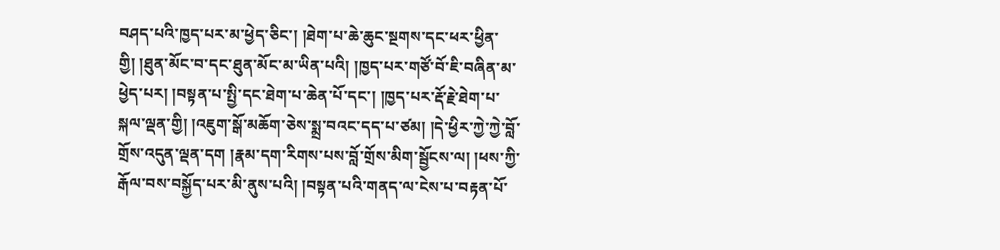བཤད་པའི་ཁྱད་པར་མ་ཕྱེད་ཅིང་། །ཐེག་པ་ཆེ་ཆུང་སྔགས་དང་ཕར་ཕྱིན་གྱི། །ཐུན་མོང་བ་དང་ཐུན་མོང་མ་ཡིན་པའི། །ཁྱད་པར་གཙོ་བོ་ཇི་བཞིན་མ་ཕྱེད་པར། །བསྟན་པ་སྤྱི་དང་ཐེག་པ་ཆེན་པོ་དང་། །ཁྱད་པར་རྡོ་རྗེ་ཐེག་པ་སྐལ་ལྡན་གྱི། །འཇུག་སྒོ་མཆོག་ཅེས་སྨྲ་བའང་དད་པ་ཙམ། །དེ་ཕྱིར་ཀྱེ་ཀྱེ་བློ་གྲོས་འདུན་ལྡན་དག །རྣམ་དག་རིགས་པས་བློ་གྲོས་མིག་སྦྱོངས་ལ། །ཕས་ཀྱི་རྒོལ་བས་བསྐྱོད་པར་མི་ནུས་པའི། །བསྟན་པའི་གནད་ལ་ངེས་པ་བརྟན་པོ་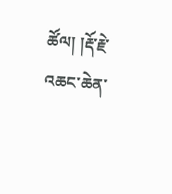ཚོལ། །རྡོ་རྗེ་འཆང་ཆེན་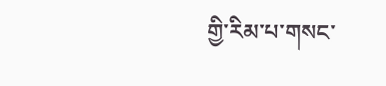གྱི་རིམ་པ་གསང་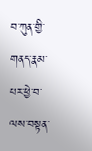བ་ཀུན་གྱི་གནད་རྣམ་པར་ཕྱེ་བ་ལས་བསྟན་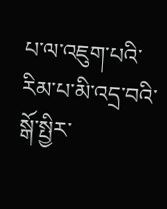པ་ལ་འཇུག་པའི་རིམ་པ་མི་འདྲ་བའི་སྒོ་སྤྱིར་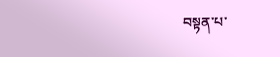བསྟན་པ་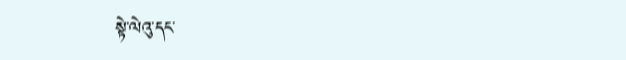སྟེ་ལེའུ་དང་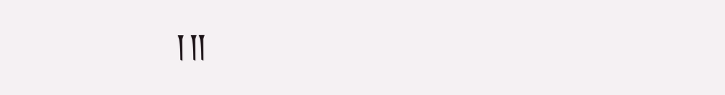། །།